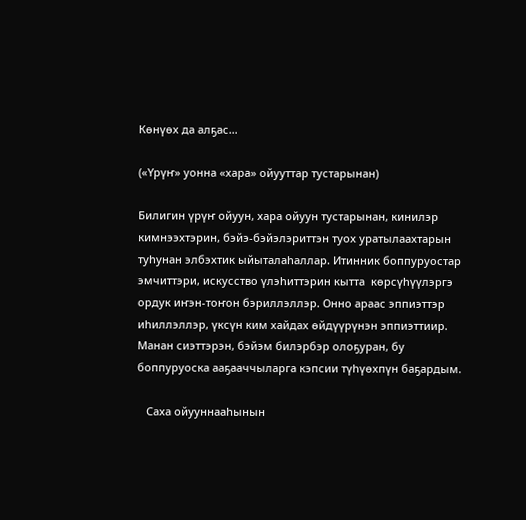Көнүөх да алҕас…

(«Үрүҥ» уонна «хара» ойууттар тустарынан)

Билигин үрүҥ ойуун, хара ойуун тустарынан, кинилэр кимнээхтэрин, бэйэ-бэйэлэриттэн туох уратылаахтарын туһунан элбэхтик ыйыталаһаллар. Итинник боппуруостар эмчиттэри, искусство үлэһиттэрин кытта  көрсүһүүлэргэ ордук иҥэн-тоҥон бэриллэллэр. Онно араас эппиэттэр иһиллэллэр, үксүн ким хайдах өйдүүрүнэн эппиэттиир. Манан сиэттэрэн, бэйэм билэрбэр олоҕуран, бу боппуруоска ааҕааччыларга кэпсии түһүөхпүн баҕардым.

   Саха ойууннааһынын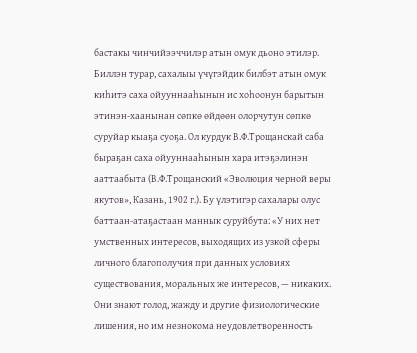бастакы чинчийээччилэр атын омук дьоно этилэр. Биллэн турар, сахалыы үчүгэйдик билбэт атын омук киһитэ саха ойууннааһынын ис хоһоонун барытын этинэн-хаанынан сөпкө өйдөөн олорчутун сөпкө суруйар кыаҕа суоҕа. Ол курдук В.Ф.Трощанскай саба быраҕан саха ойууннааһынын хара итэҕэлинэн ааттаабыта (В.Ф.Трощанский «Эволюция черной веры якутов», Казань, 1902 г.). Бу үлэтигэр сахалары олус баттаан-атаҕастаан маннык суруйбута: «У них нет умственных интересов, выходящих из узкой сферы личного благополучия при данных условиях существования, моральных же интересов, — никаких. Они знают голод, жажду и другие физиологические лишения, но им незнокома неудовлетворенность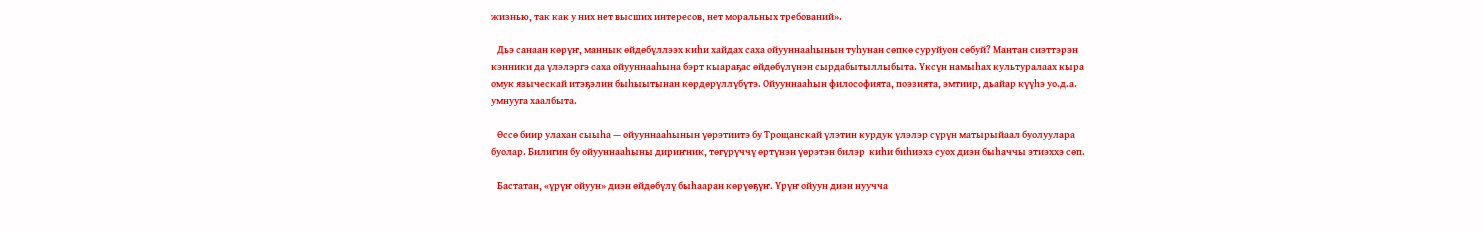жизнью, так как у них нет высших интересов, нет моральных требований».

   Дьэ санаан көрүҥ, маннык өйдөбүллээх киһи хайдах саха ойууннааһынын туһунан сөпкө суруйуон сөбуй? Мантан сиэттэрэн кэнники да үлэлэргэ саха ойууннааһына бэрт кыараҕас өйдөбүлүнэн сырдабытыллыбыта. Үксүн намыһах культуралаах кыра омук языческай итэҕэлин быһыытынан көрдөрүллүбүтэ. Ойууннааһын философията, поэзията, эмтиир, дьайар күүһэ уо.д.а. умнууга хаалбыта.

   Өссө биир улахан сыыһа — ойууннааһынын үөрэтиитэ бу Трощанскай үлэтин курдук үлэлэр сүрүн матырыйаал буолуулара буолар. Билигин бу ойууннааһыны дириҥник, төгүрүччү өртүнэн үөрэтэн билэр  киһи биһиэхэ суох диэн быһаччы этиэххэ сөп.

   Бастатан, «үрүҥ ойуун» диэн өйдөбүлү быһааран көрүөҕүҥ. Үрүҥ ойуун диэн нуучча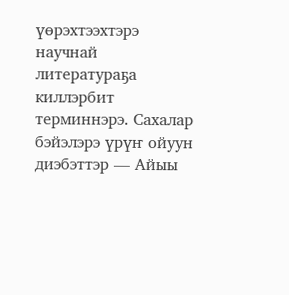үөрэхтээхтэрэ научнай литератураҕа киллэрбит терминнэрэ. Сахалар бэйэлэрэ үрүҥ ойуун диэбэттэр — Айыы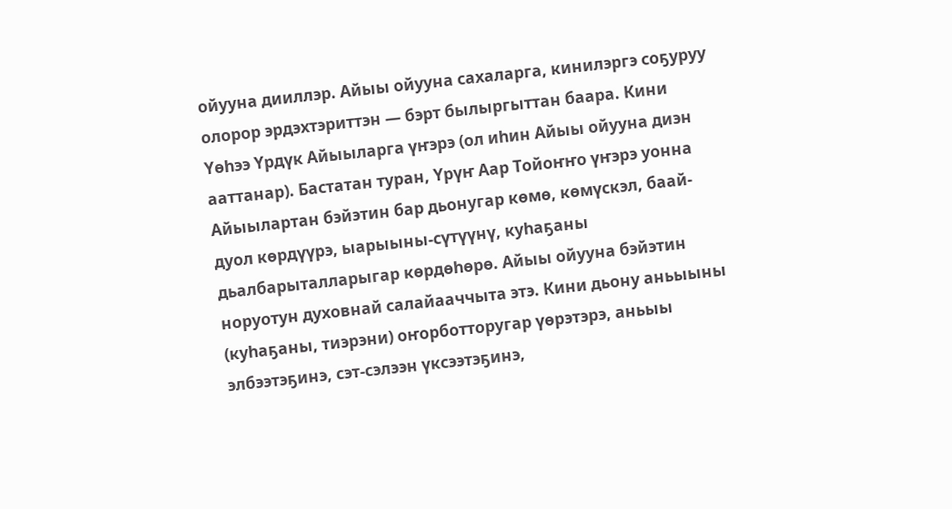ойууна дииллэр. Айыы ойууна сахаларга, кинилэргэ соҕуруу олорор эрдэхтэриттэн — бэрт былыргыттан баара. Кини Үөһээ Үрдүк Айыыларга үҥэрэ (ол иһин Айыы ойууна диэн ааттанар). Бастатан туран, Үрүҥ Аар Тойоҥҥо үҥэрэ уонна Айыылартан бэйэтин бар дьонугар көмө, көмүскэл, баай-дуол көрдүүрэ, ыарыыны-сүтүүнү, куһаҕаны дьалбарыталларыгар көрдөһөрө. Айыы ойууна бэйэтин норуотун духовнай салайааччыта этэ. Кини дьону аньыыны (куһаҕаны, тиэрэни) оҥорботторугар үөрэтэрэ, аньыы элбээтэҕинэ, сэт-сэлээн үксээтэҕинэ,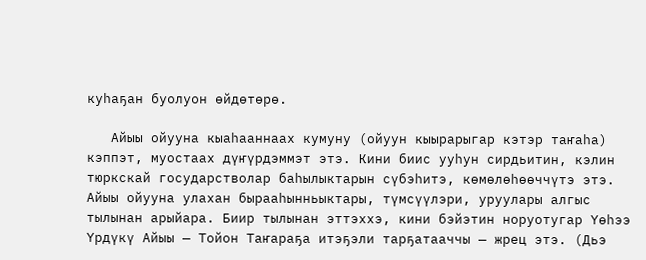куһаҕан буолуон өйдөтөрө.

   Айыы ойууна кыаһааннаах кумуну (ойуун кыырарыгар кэтэр таҥаһа) кэппэт, муостаах дүҥүрдэммэт этэ. Кини биис ууһун сирдьитин, кэлин тюркскай государстволар баһылыктарын сүбэһитэ, көмөлөһөөччүтэ этэ. Айыы ойууна улахан бырааһынньыктары, түмсүүлэри, уруулары алгыс тылынан арыйара. Биир тылынан эттэххэ, кини бэйэтин норуотугар Үөһээ Үрдүкү Айыы — Тойон Таҥараҕа итэҕэли тарҕатааччы — жрец этэ. (Дьэ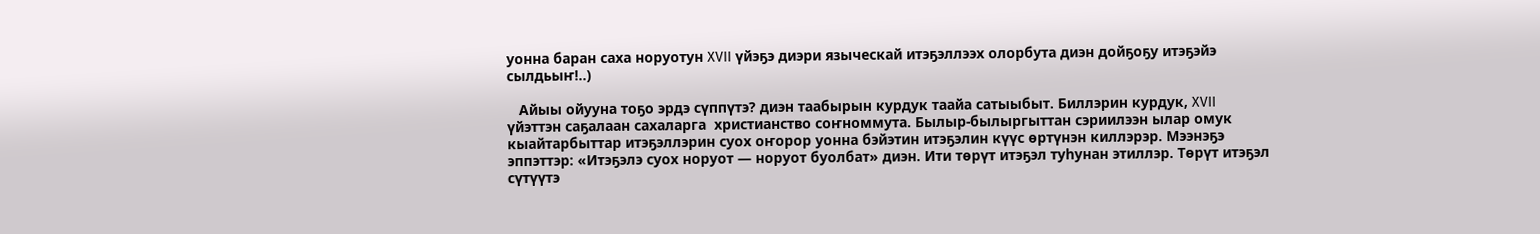уонна баран саха норуотун XVII үйэҕэ диэри языческай итэҕэллээх олорбута диэн дойҕоҕу итэҕэйэ сылдьыҥ!..)

   Айыы ойууна тоҕо эрдэ сүппүтэ? диэн таабырын курдук таайа сатыыбыт. Биллэрин курдук, XVII үйэттэн саҕалаан сахаларга  христианство соҥноммута. Былыр-былыргыттан сэриилээн ылар омук кыайтарбыттар итэҕэллэрин суох оҥорор уонна бэйэтин итэҕэлин күүс өртүнэн киллэрэр. Мээнэҕэ эппэттэр: «Итэҕэлэ суох норуот — норуот буолбат» диэн. Ити төрүт итэҕэл туһунан этиллэр. Төрүт итэҕэл сүтүүтэ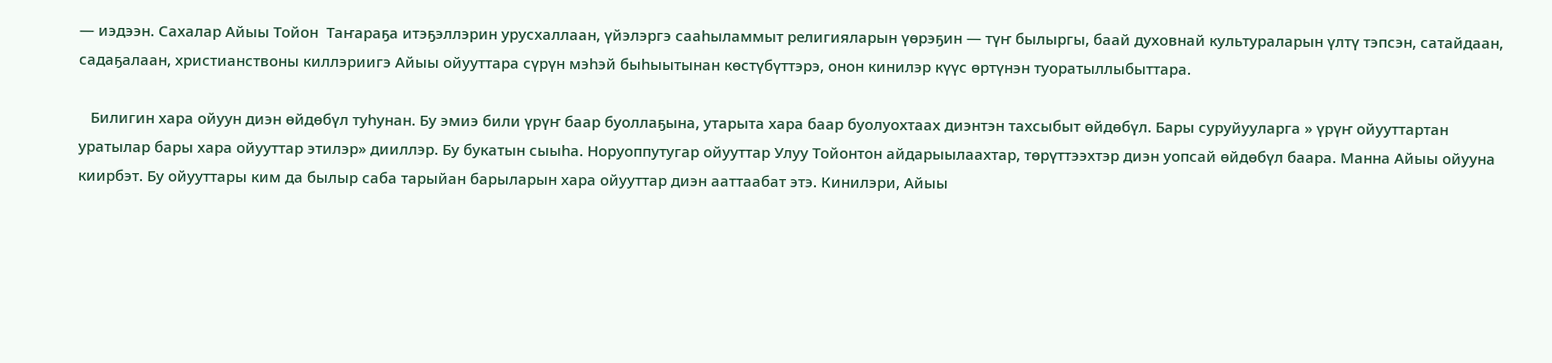— иэдээн. Сахалар Айыы Тойон  Таҥараҕа итэҕэллэрин урусхаллаан, үйэлэргэ сааһыламмыт религияларын үөрэҕин — түҥ былыргы, баай духовнай культураларын үлтү тэпсэн, сатайдаан, садаҕалаан, христианствоны киллэриигэ Айыы ойууттара сүрүн мэһэй быһыытынан көстүбүттэрэ, онон кинилэр күүс өртүнэн туоратыллыбыттара.

   Билигин хара ойуун диэн өйдөбүл туһунан. Бу эмиэ били үрүҥ баар буоллаҕына, утарыта хара баар буолуохтаах диэнтэн тахсыбыт өйдөбүл. Бары суруйууларга » үрүҥ ойууттартан уратылар бары хара ойууттар этилэр» дииллэр. Бу букатын сыыһа. Норуоппутугар ойууттар Улуу Тойонтон айдарыылаахтар, төрүттээхтэр диэн уопсай өйдөбүл баара. Манна Айыы ойууна киирбэт. Бу ойууттары ким да былыр саба тарыйан барыларын хара ойууттар диэн ааттаабат этэ. Кинилэри, Айыы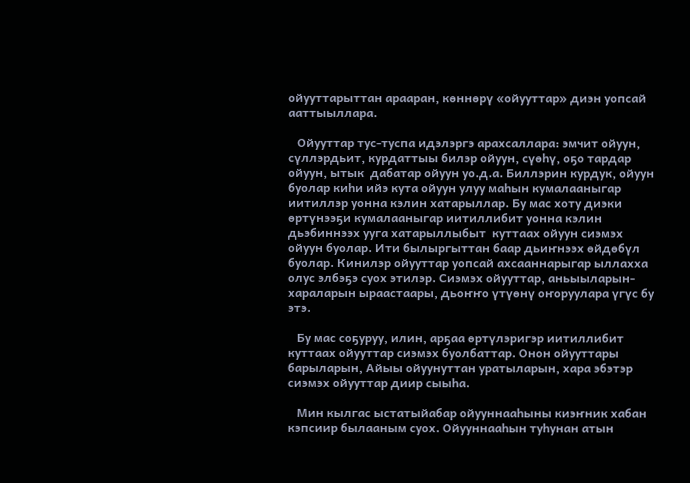ойууттарыттан арааран, көннөрү «ойууттар» диэн уопсай ааттыыллара.

   Ойууттар тус-туспа идэлэргэ арахсаллара: эмчит ойуун, сүллэрдьит, курдаттыы билэр ойуун, сүөһү, оҕо тардар ойуун, ытык  дабатар ойуун уо.д.а. Биллэрин курдук, ойуун буолар киһи ийэ кута ойуун улуу маһын кумалааныгар иитиллэр уонна кэлин хатарыллар. Бу мас хоту диэки өртүнээҕи кумалааныгар иитиллибит уонна кэлин дьэбиннээх ууга хатарыллыбыт  куттаах ойуун сиэмэх ойуун буолар. Ити былыргыттан баар дьиҥнээх өйдөбүл буолар. Кинилэр ойууттар уопсай ахсааннарыгар ыллахха олус элбэҕэ суох этилэр. Сиэмэх ойууттар, аньыыларын-хараларын ыраастаары, дьоҥҥо үтүөнү оҥоруулара үгүс бу этэ.

   Бу мас соҕуруу, илин, арҕаа өртүлэригэр иитиллибит куттаах ойууттар сиэмэх буолбаттар. Онон ойууттары барыларын, Айыы ойуунуттан уратыларын, хара эбэтэр сиэмэх ойууттар диир сыыһа.

   Мин кылгас ыстатыйабар ойууннааһыны киэҥник хабан кэпсиир былааным суох. Ойууннааһын туһунан атын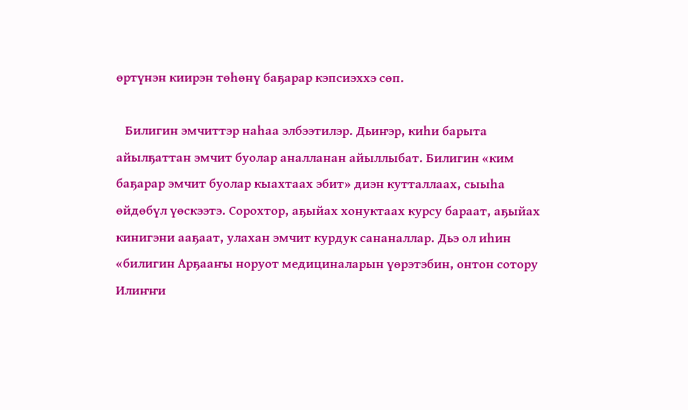өртүнэн киирэн төһөнү баҕарар кэпсиэххэ сөп.

   Билигин эмчиттэр наһаа элбээтилэр. Дьиҥэр, киһи барыта айылҕаттан эмчит буолар аналланан айыллыбат. Билигин «ким баҕарар эмчит буолар кыахтаах эбит» диэн кутталлаах, сыыһа өйдөбүл үөскээтэ. Сорохтор, аҕыйах хонуктаах курсу бараат, аҕыйах кинигэни ааҕаат, улахан эмчит курдук сананаллар. Дьэ ол иһин «билигин Арҕааҥы норуот медициналарын үөрэтэбин, онтон сотору Илиҥҥи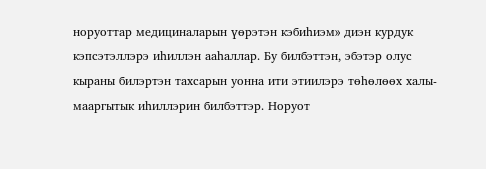норуоттар медициналарын үөрэтэн кэбиһиэм» диэн курдук кэпсэтэллэрэ иһиллэн ааһаллар. Бу билбэттэн, эбэтэр олус кыраны билэртэн тахсарын уонна ити этиилэрэ төһөлөөх халы-мааргытык иһиллэрин билбэттэр. Норуот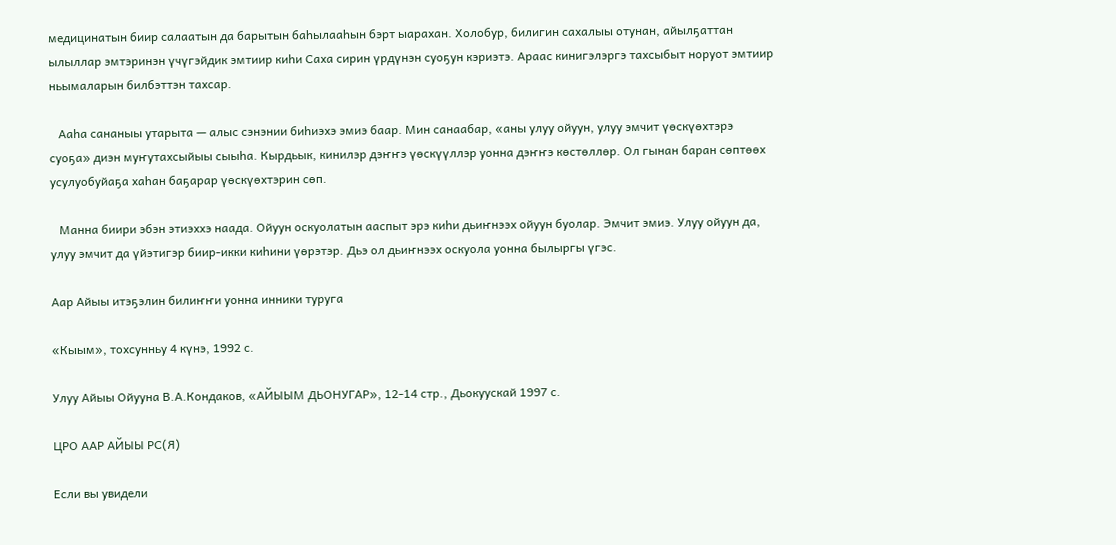медицинатын биир салаатын да барытын баһылааһын бэрт ыарахан. Холобур, билигин сахалыы отунан, айылҕаттан ылыллар эмтэринэн үчүгэйдик эмтиир киһи Саха сирин үрдүнэн суоҕун кэриэтэ. Араас кинигэлэргэ тахсыбыт норуот эмтиир ньымаларын билбэттэн тахсар.

   Ааһа сананыы утарыта — алыс сэнэнии биһиэхэ эмиэ баар. Мин санаабар, «аны улуу ойуун, улуу эмчит үөскүөхтэрэ суоҕа» диэн муҥутахсыйыы сыыһа. Кырдьык, кинилэр дэҥҥэ үөскүүллэр уонна дэҥҥэ көстөллөр. Ол гынан баран сөптөөх усулуобуйаҕа хаһан баҕарар үөскүөхтэрин сөп.

   Манна биири эбэн этиэххэ наада. Ойуун оскуолатын ааспыт эрэ киһи дьиҥнээх ойуун буолар. Эмчит эмиэ. Улуу ойуун да, улуу эмчит да үйэтигэр биир-икки киһини үөрэтэр. Дьэ ол дьиҥнээх оскуола уонна былыргы үгэс.

Аар Айыы итэҕэлин билиҥҥи уонна инники туруга

«Кыым», тохсунньу 4 күнэ, 1992 с.

Улуу Айыы Ойууна В.А.Кондаков, «АЙЫЫМ ДЬОНУГАР», 12-14 стр., Дьокуускай 1997 с.

ЦРО ААР АЙЫЫ РС(Я)

Если вы увидели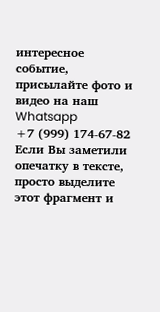интересное событие, присылайте фото и видео на наш Whatsapp
+7 (999) 174-67-82
Если Вы заметили опечатку в тексте, просто выделите этот фрагмент и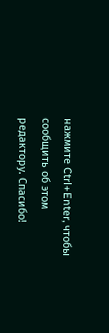нажмите Ctrl+Enter, чтобы сообщить об этом редактору. Спасибо!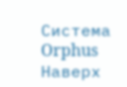Система Orphus
Наверх